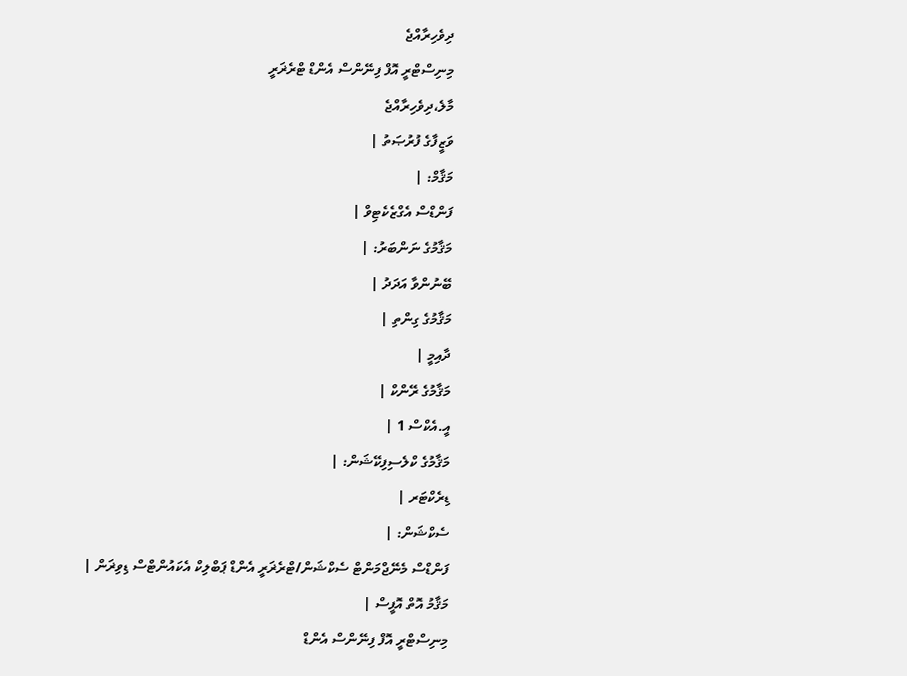ދިވެހިރާއްޖެ
މިނިސްޓްރީ އޮފް ފިނޭންސް އެންޑް ޓްރެޜަރީ
މާލެ،ދިވެހިރާއްޖެ
ވަޒީފާގެ ފުރުޞަތު |
މަޤާމް: |
ފަންޑްސް އެގްޒެކެޓިވް |
މަޤާމުގެ ނަންބަރު: |
ބޭނުންވާ އަދަދު |
މަޤާމުގެ ގިންތި |
ދާއިމީ |
މަޤާމުގެ ރޭންކް |
އީ.އެކްސް 1 |
މަޤާމުގެ ކްލެސިފިކޭޝަން: |
ޑިރެކްޓަރ |
ސެކްޝަން: |
ފަންޑްސް މެނޭޖްމަންޓް ސެކްޝަން/ޓްރެޜަރީ އެންޑް ޕަބްލިކް އެކައުންޓްސް ޑިވިޜަން |
މަޤާމު އޮތް އޮފީސް |
މިނިސްޓްރީ އޮފް ފިނޭންސް އެންޑް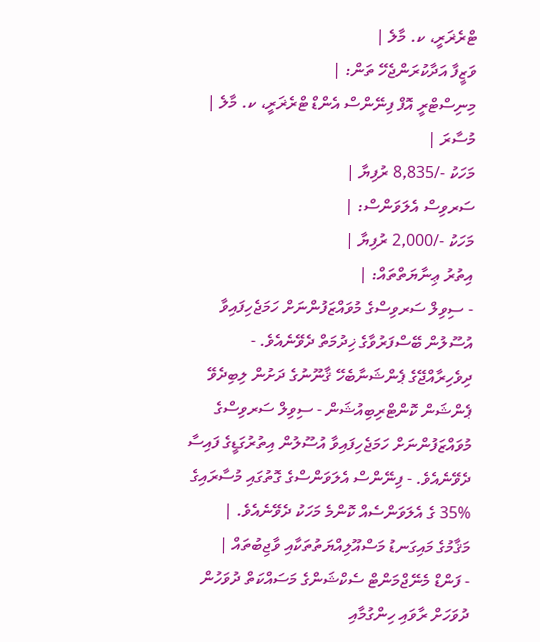ޓްރެޜަރީ، ކ. މާލެ |
ވަޒީފާ އަދާކުރަންޖެހޭ ތަން: |
މިނިސްޓްރީ އޮފް ފިނޭންސް އެންޑް ޓްރެޜަރީ، ކ. މާލެ |
މުސާރަ |
މަހަކު -/8,835 ރުފިޔާ |
ސަރވިސް އެލަވަންސް: |
މަހަކު -/2,000 ރުފިޔާ |
އިތުރު ޢިނާޔަތްތައް: |
- ސިވިލް ސަރވިސްގެ މުވައްޒަފުންނަށް ހަމަޖެހިފައިވާ އުސޫލުން ބޭސްފަރުވާގެ ޚިދުމަތް ދެވޭނެއެވެ. - ދިވެހިރާއްޖޭގެ ޕެންޝަނާބެހޭ ޤާނޫނުގެ ދަށުން ލިބިދެވޭ ޕެންޝަން ކޮންޓްރިބިއުޝަން - ސިވިލް ސަރވިސްގެ މުވައްޒަފުންނަށް ހަމަޖެހިފައިވާ އުސޫލުން އިތުރުގަޑީގެ ފައިސާ ދެވޭނެއެވެ. - ފިނޭންސް އެލަވަންސްގެ ގޮތުގައި މުސާރައިގެ %35 ގެ އެލަވަންސެއް ކޮންމެ މަހަކު ދެވޭނެއެވެ. |
މަޤާމުގެ މައިގަނޑު މަސްއޫލިއްޔަތުތަކާއި ވާޖިބުތައް |
- ފަންޑް މެނޭޖްމަންޓް ސެކްޝަންގެ މަސައްކަތް ދުވަހުން ދުވަހަށް ރާވައި ހިންގުމާއި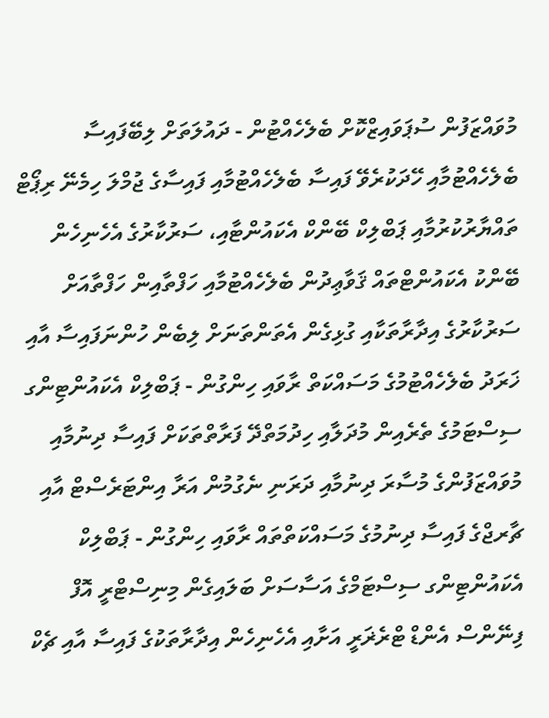މުވައްޒަފުން ސުޕަވައިޒްކޮށް ބެލެހެއްޓުން - ދައުލަތަށް ލިބޭފައިސާ ބެލެހެއްޓުމާއި ހޭދަކުރެވޭ ފައިސާ ބެލެހެއްޓުމާއި ފައިސާގެ ޖުމްލަ ހިމެނޭ ރިޕޯޓް ތައްޔާރުކުރުމާއި ޕަބްލިކް ބޭންކް އެކައުންޓާއި، ސަރުކާރުގެ އެހެނިހެން ބޭންކު އެކައުންޓްތައް ޤަވާޢިދުން ބެލެހެއްޓުމާއި ހަފްތާއިން ހަފްތާއަށް ސަރުކާރުގެ އިދާރާތަކާއި ގުޅިގެން އެތަންތަނަށް ލިބެން ހުންނަފައިސާ އާއި ޚަރަދު ބެލެހެއްޓުމުގެ މަސައްކަތް ރާވައި ހިންގުން - ޕަބްލިކް އެކައުންޓިންގ ސިސްޓަމުގެ ތެރެއިން މުދަލާއި ހިދުމަތްދޭ ފަރާތްތަކަށް ފައިސާ ދިނުމާއި މުވައްޒަފުންގެ މުސާރަ ދިނުމާއި ދަރަނި ނެގުމުން އަރާ އިންޓަރެސްޓް އާއި ޗާރޖްގެ ފައިސާ ދިނުމުގެ މަސައްކަތްތައް ރާވައި ހިންގުން - ޕަބްލިކް އެކައުންޓިންގ ސިސްޓަމްގެ އަސާސަށް ބަލައިގެން މިނިސްޓްރީ އޮފް ފިނޭންސް އެންޑް ޓްރެޜަރީ އަށާއި އެހެނިހެން އިދާރާތަކުގެ ފައިސާ އާއި ޗެކް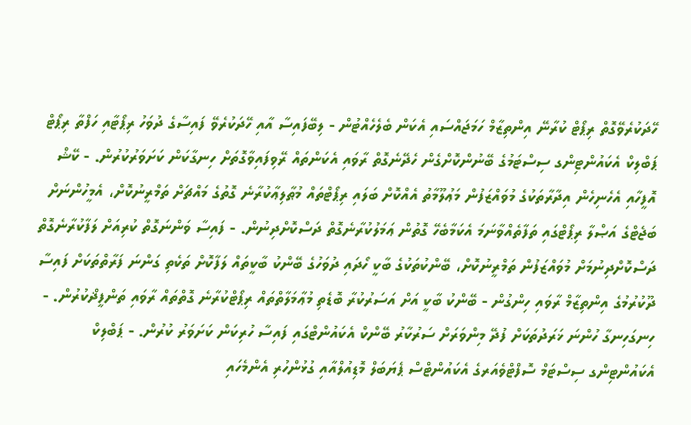ހޭދަކުރެވޭގޮތް ރިޕޯޓް ކުރާނޭ އިންތިޒާމް ހަމަޖައްސައި އެކަން ބެލެހެއްޓުން - ލިބޭފައިސާ އާއި ހޭދަކުރެވޭ ފައިސާގެ ދުވަހު ރިޕޯޓާއި ހަފްތާ ރިޕޯޓް ޕަބްލިކް އެކައުންޓިންގ ސިސްޓަމުގެ ބޭނުންކޮށްގެން ހެދޭނެގޮތް ރާވައި އެކަންތައް ރޭވިފައިވާގޮތަށް ހިނގާކަން ކަށަވަރުކުރުން. - ކޭޝް އޮފީހާއި އެހެނިހެން އިދާރާތަކުގެ މުވައްޒަފުން މަޢުލޫމާތު އެއްކޮށް ބަލައި ރިޕޯޓްތައް މުޠާލިޢާކުރާނެ ގޮތުގެ މައްޗަށް ތަމްރީނުކޮށް، އެމީހުންނަށް ބަޖެޓްގެ އަޞްލާ ރިޕޯޓްގައި ތަފާތެއްވާނަމަ އެކަމާބެހޭ ގޮތުން ޢަމަލުކުރާނެގޮތް ދަސްކޮށްދިނުން. - ފައިސާ ވަންނަގޮތް ކުރިއަށް ލަފާކުރާނެގޮތް ދަސްކޮށްދިނުމަށް މުވައްޒަފުން ތަމްރީނުކޮށް، ބޭންކުތަކުގެ ބާކީ ހޯދައި ދުވަހުގެ ބޭންކު ބާކީތައް ލަފާކޮށް ތަކެތި ގަންނަ ފަރާތްތަކަށް ފައިސާ ދޫކުރުމުގެ އިންތިޒާމް ރާވައި ހިންގުން - ބޭންކު ބާކީ އަށް އަސަރުކުރާ ބޮޑެތި މުޢާމަލާތްތައް ރިޕޯޓްކުރާނެ ގޮތްތައް ރާވައި ތަންފީޛްކުރުން. - ހިނގަހިނގާ ހުންނަ ޚަރަދުތަކަށް ފުދޭ މިންވަރަށް ސަރުކާރު ބޭންކް އެކައުންޓްގައި ފައިސާ ހުރިކަން ކަށަވަރު ކުރުން. - ޕަބްލިކް އެކައުންޓިންގ ސިސްޓަމް ސޮފްޓްވެއަރގެ އެކައުންޓްސް ޕެޔަބަލް މޮޑިއުލްއާއި ގުޅުންހުރި އެންމެހައި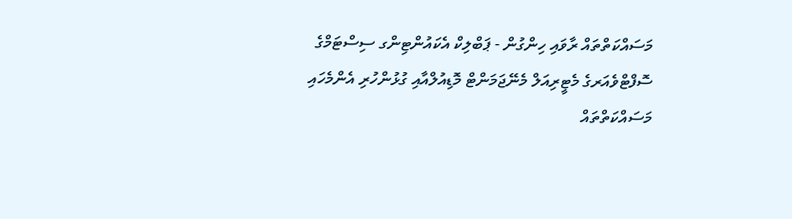މަސައްކަތްތައް ރާވައި ހިންގުން - ޕަބްލިކް އެކައުންޓިންގ ސިސްޓަމްގެ ސޮފްޓްވެއަރގެ މެޓީރިއަލް މެނޭޖަމަންޓް މޮޑިއުލްއާއި ގުޅުންހުރި އެންމެހައި މަސައްކަތްތައް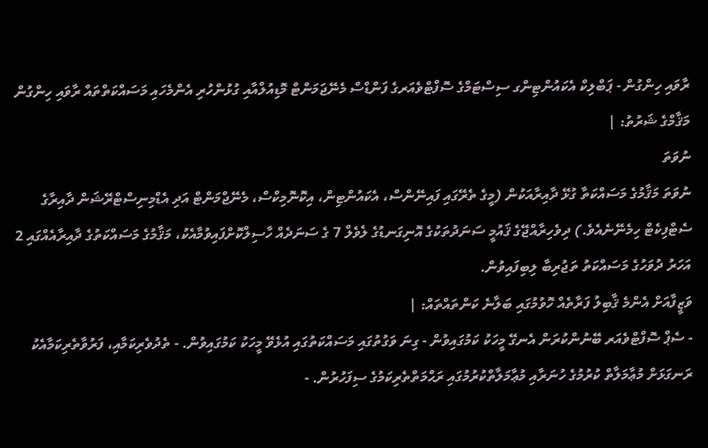ރާވައި ހިންގުން - ޕަބްލިކް އެކައުންޓިންގ ސިސްޓަމްގެ ސޮފްޓްވެއަރގެ ފަންޑްސް މެނޭޖަމަންޓް މޮޑިއުލްއާއި ގުޅުންހުރި އެންމެހައި މަސައްކަތްތައް ރާވައި ހިންގުން
މަޤާމްގެ ޝަރުތު: |
ނުވަތަ
ނުވަތަ މަޤާމުގެ މަސައްކަތާ ގުޅޭ ދާއިރާއަކުން (މީގެ ތެރޭގައި ފައިނޭންސް، އެކައުންޓިން، އިކޮނޮމިކްސް، މެނޭޖްމަންޓް އަދި އެޑްމިނިސްޓްރޭޝަން ދާއިރާގެ ސެޓްފިކެޓް ހިމެނޭނެއެވެ.) ދިވެހިރާއްޖޭގެ ޤައުމީ ސަނަދުތަކުގެ އޮނިގަނޑުގެ ލެވެލް 7 ގެ ސަނަދެއް ހާސިލްކޮށްފައިވުމާއެކު، މަޤާމުގެ މަސައްކަތުގެ ދާއިރާއެއްގައި 2 އަހަރު ދުވަހުގެ މަސައްކަތު ތަޖުރިބާ ލިބިފައިވުން.
ވަޒީފާއަށް އެންމެ ޤާބިލު ފަރާތެއް ހޮވުމުގައި ބަލާނެ ކަންތައްތައް: |
- ސެޕް ސޮފްޓްވެއަރ ބޭނުންކުރަން އެނގޭ މީހަކު ކަމުގައިވުން - ގިނަ ވަގުތުގައި މަސައްކަތުގައި އުޅެވޭ މީހަކު ކަމުގައިވުން. - ތެދުވެރިކަމާއި، ފަރުވާތެރިކަމާއެކު ރަނގަޅަށް މުޢާމަލާތް ކުރުމުގެ ހުނަރާއި މުޢާމަލާތްކުރުމުގައި ރަޙްމަތްތެރިކަމުގެ ސިފަހުރުން. -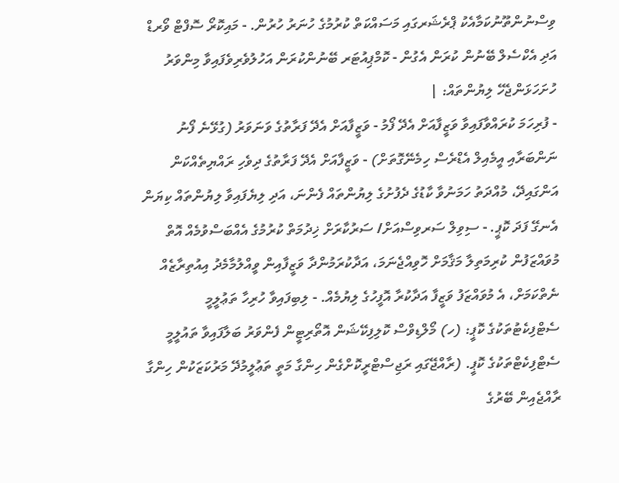ވިސްނުންތޫނުކަމާއެކު ޕްރެޝަރގައި މަސައްކަތް ކުރުމުގެ ހުނަރު ހުރުން. - މައިކޮރޯ ސޮފްޓް ވޯރޑް އަދި އެކްސެލް ބޭނުން ކުރަން އެގުން - ކޮމްޕިއުޓަރ ބޭނުންކުރަން އަހުލުވެރިވެފައިވާ މިންވަރު
ހުށަހަޅަންޖެހޭ ލިޔުންތައް: |
- ފުރިހަމަ ކުރައްވާފައިވާ ވަޒީފާއަށް އެދޭ ފޯމު - ވަޒީފާއަށް އެދޭ ފަރާތުގެ ވަނަވަރު (ގުޅޭނެ ފޯނު ނަންބަރާއި އީމެއިލް އެޑްރެސް ހިމެނޭގޮތަށް) - ވަޒީފާއަށް އެދޭ ފަރާތުގެ ދިވެހި ރައްޔިތެއްކަން އަންގައިދޭ، މުއްދަތު ހަމަނުވާ ކާޑުގެ ދެފުށުގެ ލިޔުންތައް ފެންނަ، އަދި ލިޔެފައިވާ ލިޔުންތައް ކިޔަން އެނގޭ ފަދަ ކޮޕީ. - ސިވިލް ސަރވިސްއަށް/ ސަރުކާރަށް ޚިދުމަތް ކުރުމުގެ އެއްބަސްވުމެއް އޮތް މުވައްޒަފުން ކުރިމަތިލާ މަޤާމަށް ހޮވިއްޖެނަމަ، އަދާކުރަމުންދާ ވަޒީފާއިން ވީއްލުމާމެދު އިއުތިރާޒެއް ނެތްކަމަށް، އެ މުވައްޒަފު ވަޒީފާ އަދާކުރާ އޮފީހުގެ ލިޔުމެއް. - ލިބިފައިވާ ހުރިހާ ތަޢުލީމީ ސެޓްފިކެޓުތަކުގެ ކޮޕީ: (ހ) މޯލްޑިވްސް ކޮލިފިކޭޝަން އޮތޯރިޓީން ފެންވަރު ބަލާފައިވާ ތައުލީމީ ސެޓްފިކެޓްތަކުގެ ކޮޕީ. (ރާއްޖޭގައި ރަޖިސްޓްރީކޮށްގެން ހިންގާ މަތީ ތަޢުލީމުދޭ މަރުކަޒަކުން ހިންގާ ރާއްޖެއިން ބޭރުގެ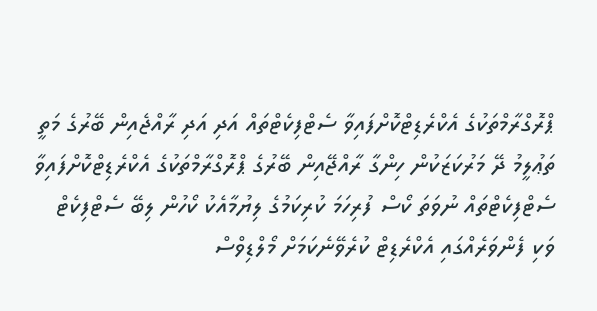ޕްރޮގްރާމްތަކުގެ އެކްރެޑިޓްކޮށްފައިވާ ސެޓްފިކެޓްތައް އަދި އަދި ރާއްޖެއިން ބޭރުގެ މަތީ ތަޢުލީމު ދޭ މަރުކަޒަކުން ހިންގާ ރާއްޖޭއިން ބޭރުގެ ޕްރޮގްރާމްތަކުގެ އެކްރެޑިޓްކޮށްފައިވާ ސެޓްފިކެޓްތައް ނުވަތަ ކޯސް ފުރިހަމަ ކުރިކަމުގެ ލިޔުމާއެކު ކޯހުން ލިބޭ ސެޓްފިކެޓް ވަކި ފެންވަރެއްގައި އެކްރެޑިޓް ކުރެވޭނެކަމަށް މޯލްޑިވްސް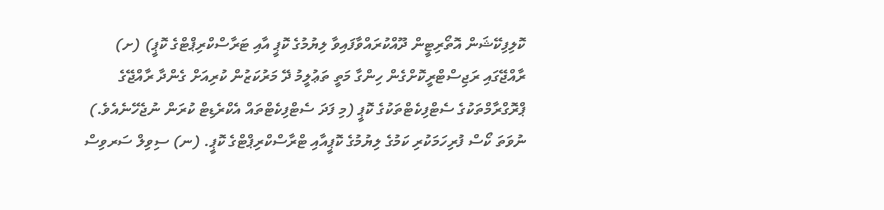ކޮލިފިކޭޝަން އޮތޯރިޓީން ދޫއްކުރައްވާފައިވާ ލިޔުމުގެ ކޮޕީ އާއި ޓަރާސްކްރިޕްޓްގެ ކޮޕީ) (ށ) ރާއްޖޭގައި ރަޖިސްޓްރީކޮށްގެން ހިންގާ މަތީ ތަޢުލީމު ދޭ މަރުކަޒުން ކުރިއަށް ގެންދާ ރާއްޖޭގެ ޕްރޮގްރާމްތަކުގެ ސެޓްފިކެޓްތަކުގެ ކޮޕީ (މި ފަދަ ސެޓްފިކެޓްތައް އެކްރެޑިޓް ކުރަން ނުޖެހޭނެއެވެ.) ނުވަތަ ކޯސް ފުރިހަމަކުރި ކަމުގެ ލިޔުމުގެ ކޮޕީއާއި ޓްރާސްކްރިޕްޓްގެ ކޮޕީ. (ނ) ސިވިލް ސަރވިސް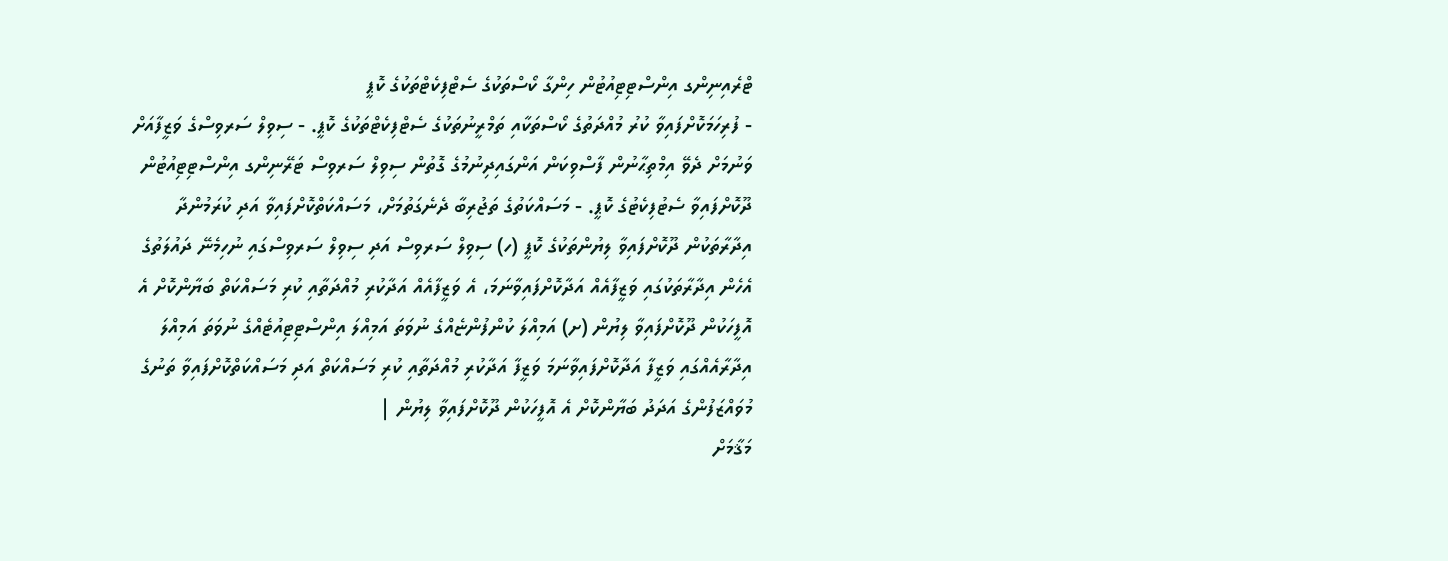ޓްރެއިނިންގ އިންސްޓިޓިއުޓުން ހިންގާ ކޯސްތަކުގެ ސެޓްފިކެޓްތަކުގެ ކޮޕީ
- ފުރިހަމަކޮށްފައިވާ ކުރު މުއްދަތުގެ ކޯސްތަކާއި ތަމްރީނުތަކުގެ ސެޓްފިކެޓްތަކުގެ ކޮޕީ. - ސިވިލް ސަރވިސްގެ ވަޒީފާއަށް ވަނުމަށް ދެވޭ އިމްތިޙާނުން ފާސްވިކަން އަންގައިދިނުމުގެ ގޮތުން ސިވިލް ސަރވިސް ޓަރޭނިންގ އިންސްޓިޓިއުޓުން ދޫކޮށްފައިވާ ސެޓުފިކެޓުގެ ކޮޕީ. - މަސައްކަތުގެ ތަޖުރިބާ ދެނެގަތުމަށް، މަސައްކަތްކޮށްފައިވާ އަދި ކުރަމުންދާ އިދާރާތަކުން ދޫކޮށްފައިވާ ލިޔުންތަކުގެ ކޮޕީ (ހ) ސިވިލް ސަރވިސް އަދި ސިވިލް ސަރވިސްގައި ނުހިމެނޭ ދައުލަތުގެ އެހެން އިދާރާތަކުގައި ވަޒީފާއެއް އަދާކޮށްފައިވާނަމަ، އެ ވަޒީފާއެއް އަދާކުރި މުއްދަތާއި ކުރި މަސައްކަތް ބަޔާންކޮށް އެ އޮފީހަކުން ދޫކޮށްފައިވާ ލިޔުން (ށ) އަމިއްލަ ކުންފުންޏެއްގެ ނުވަތަ އަމިއްލަ އިންސްޓިޓިއުޓެއްގެ ނުވަތަ އަމިއްލަ އިދާރާއެއްގައި ވަޒީފާ އަދާކޮށްފައިވާނަމަ ވަޒީފާ އަދާކުރި މުއްދަތާއި ކުރި މަސައްކަތް އަދި މަސައްކަތްކޮށްފައިވާ ތަނުގެ މުވައްޒަފުންގެ އަދަދު ބަޔާންކޮށް އެ އޮފީހަކުން ދޫކޮށްފައިވާ ލިޔުން |
މަޤާމަށް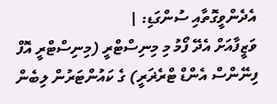އެދެންވީގޮތާއި ސުންގަޑި: |
ވަޒީފާއަށް އެދޭ ފޯމު މި މިނިސްޓްރީ (މިނިސްޓްރީ އޮފް ފިނޭންސް އެންޑް ޓްރެޜަރީ) ގެ ކައުންޓަރުން ލިބެން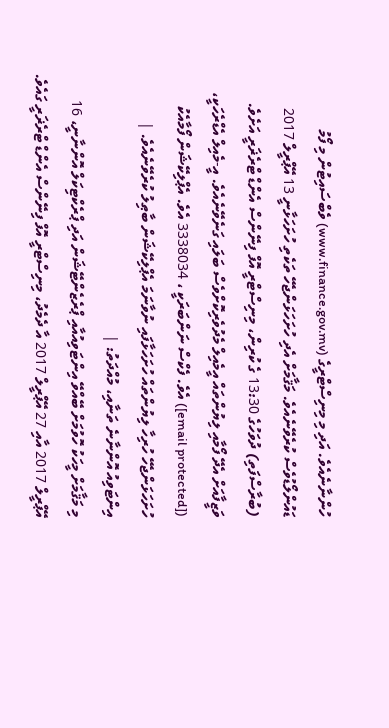ހުންނާނެއެވެ. އަދި މި މިނިސްޓްރީގެ (www.finance.gov.mv) ވެބްސައިޓުން މި ފޯމު ޑައުންލޯޑުވެސް ކުރެވޭނެއެވެ. މަޤާމަށް އެދި ހުށަހަޅަންޖެހޭ ތަކެތި ހުށަހަޅާނީ 13 އޭޕްރީލް 2017 (ބުރާސްފަތި) ދުވަހުގެ 13:30 ގެ ކުރިން، މިނިސްޓްރީ އޮފް ފިނޭންސް އެންޑް ޓްރެޜަރީ އަށެވެ. ވަޒީފާއަށް އެދޭ ފޯމާއި ލިޔުންތައް އީމެއިލް މެދުވެރިކޮށްވެސް ބަލައި ގަނެވޭނެއެވެ. އީ-މެއިލް އެޑްރެހަކީ، ([email protected]) އެވެ. ފެކްސް ނަންބަރަކީ ، 3338034 އެވެ. އެޕްލިކޭޝަން ފޯމާއެކު ހުށަހަޅަންޖެހޭ ހުރިހާ ލިޔުންތައް ހުށަހަޅާފައި ނުވާނަމަ އެޕްލިކޭޝަން ބާޠިލު ކުރެވޭނެއެވެ. |
އިންޓަވިއު އޮންނާނެ ތަނާއި، މުއްދަތު: |
މި މަޤާމަށް މީހަކު ހޮވުމަށް ބޭއްވޭ އިންޓަވިއުއާއި ޕްރެޒެންޓޭޝަން އަދި ޕްރެކްޓިކަލް އޮންނާނީ، 16 އޭޕްރީލް 2017 އާއި 27 އޭޕްރީލް 2017 އާ ދެމެދު، މިނިސްޓްރީ އޮފް ފިނޭންސް އެންޑް ޓްރެޜަރީ ގައެވެ.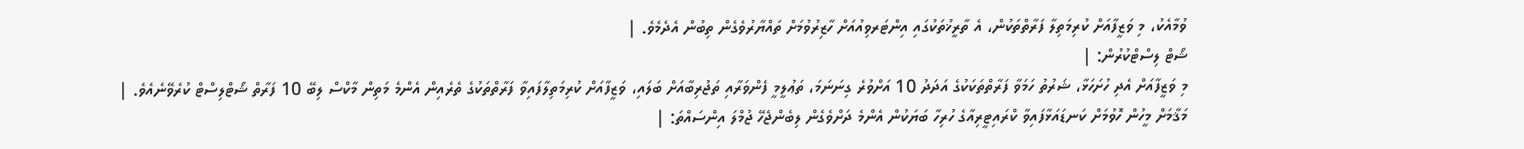ވުމާއެކު، މި ވަޒީފާއަށް ކުރިމަތިލާ ފަރާތްތަކުން، އެ ތާރީޚުތަކުގައި އިންޓަރވިއުއަށް ހާޒިރުވުމަށް ތައްޔާރުވެގެން ތިބުން އެދެމެވެ. |
ޝޯޓް ލިސްޓްކުރުން: |
މި ވަޒީފާއަށް އެދި ހުށަހަޅާ، ޝަރުތު ހަމަވާ ފަރާތްތަކަކުގެ އަދަދު 10 އަށްވުރެ ގިނަނަމަ، ތަޢުލީމީ ފެންވަރާއި ތަޖުރިބާއަށް ބަލައި، ވަޒީފާއަށް ކުރިމަތިލާފައިވާ ފަރާތްތަކުގެ ތެރެއިން އެންމެ މަތިން މާކްސް ލިބޭ 10 ފަރާތް ޝޯޓްލިސްޓް ކުރެވޭނެއެވެ. |
މަޤާމަށް މީހުން ހޮވުމަށް ކަނޑައަޅާފައިވާ ކްރައިޓީރިއާގެ ހުރިހާ ބަޔަކުން އެންމެ ދަށްވެގެން ލިބެންޖެހޭ ޖުމްލަ އިންސައްތަ: |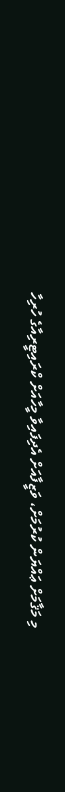މި މަޤާމަށް ޢައްޔަން ކުރުމަށް، ވަޒީފާއަށް އެދިފައިވާ މީހާއަށް ކްރައިޓީރިއާގެ ހުރިހާ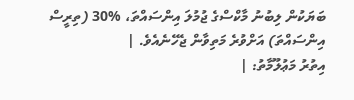ބަޔަކުން ލިބުނު މާކްސްގެ ޖުމުލަ އިންސައްތަ، %30 (ތިރީސް އިންސައްތަ) އަށްވުރެ މަތިވާން ޖެހޭނެއެވެ. |
އިތުރު މަޢުލޫމާތު: |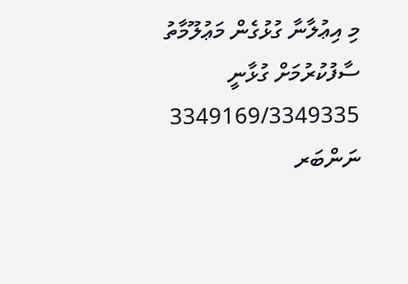މި އިޢުލާނާ ގުޅުގެން މަޢުލޫމާތު ސާފުކުރުމަށް ގުޅާނީ 3349169/3349335 ނަންބަރ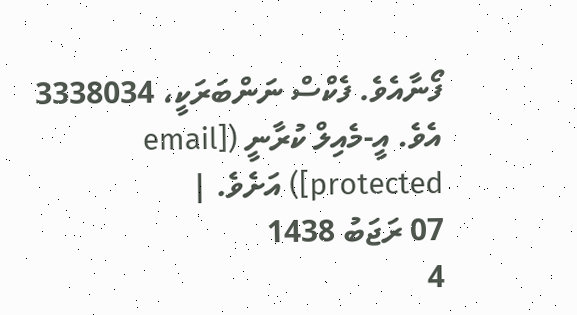ފޯނާއެވެ. ފެކްސް ނަންބަރަކީ، 3338034 އެވެ. އީ-މެއިލް ކުރާނީ ([email protected]) އަށެވެ. |
07 ރަޖަބު 1438
4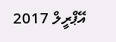އޭޕްރީލް 2017